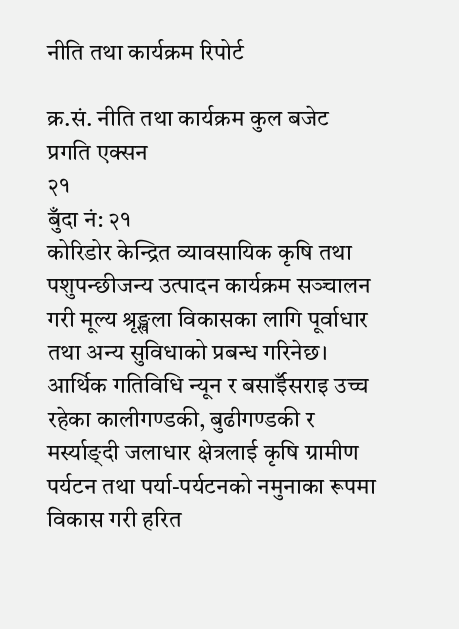नीति तथा कार्यक्रम रिपोर्ट

क्र.सं. नीति तथा कार्यक्रम कुल बजेट प्रगति एक्सन
२१
बुँदा नं: २१
कोरिडोर केन्द्रित व्यावसायिक कृषि तथा पशुपन्छीजन्य उत्पादन कार्यक्रम सञ्‍चालन गरी मूल्य श्रृङ्खला विकासका लागि पूर्वाधार तथा अन्य सुविधाको प्रबन्ध गरिनेछ। आर्थिक गतिविधि न्यून र बसाईँसराइ उच्च रहेका कालीगण्डकी, बुढीगण्डकी र मर्स्याङ्दी जलाधार क्षेत्रलाई कृषि ग्रामीण पर्यटन तथा पर्या-पर्यटनको नमुनाका रूपमा विकास गरी हरित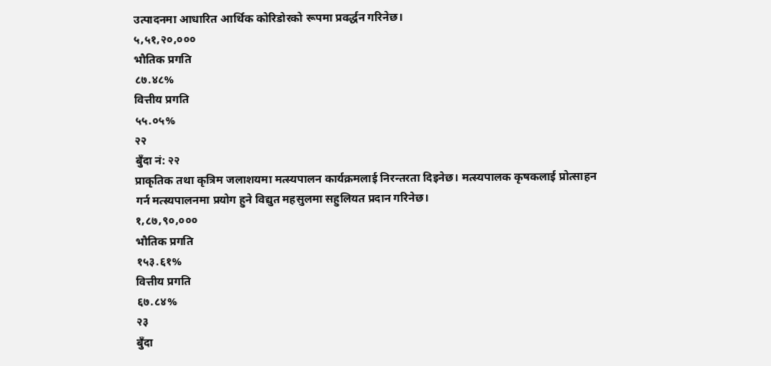उत्पादनमा आधारित आर्थिक कोरिडोरको रूपमा प्रवर्द्धन गरिनेछ।
५,५१,२०,०००
भौतिक प्रगति
८७.४८%
वित्तीय प्रगति
५५.०५%
२२
बुँदा नं: २२
प्राकृतिक तथा कृत्रिम जलाशयमा मत्स्यपालन कार्यक्रमलाई निरन्तरता दिइनेछ। मत्स्यपालक कृषकलाई प्रोत्साहन गर्न मत्स्यपालनमा प्रयोग हुने विद्युत महसुलमा सहुलियत प्रदान गरिनेछ।
१,८७,९०,०००
भौतिक प्रगति
१५३.६१%
वित्तीय प्रगति
६७.८४%
२३
बुँदा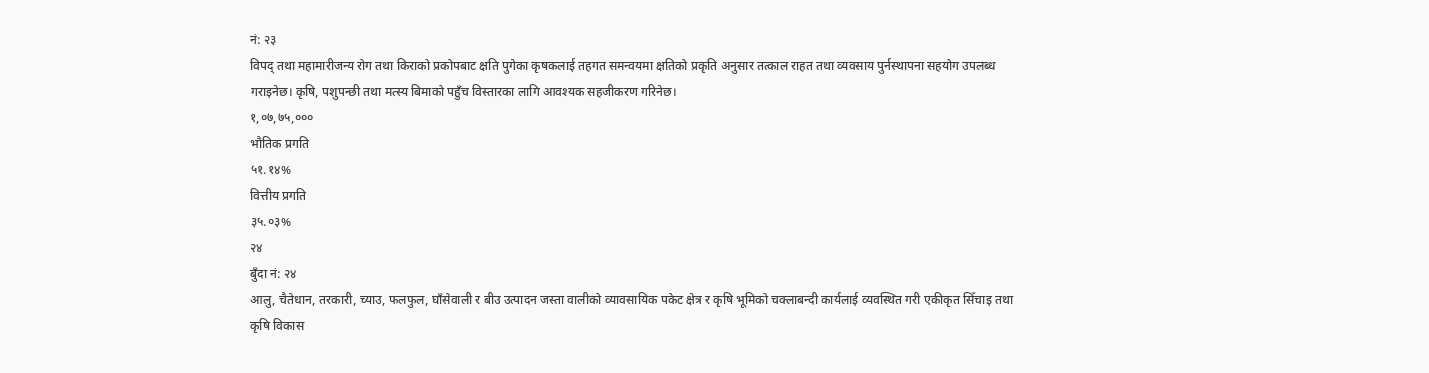नं: २३
विपद्‍ तथा महामारीजन्य रोग तथा किराको प्रकोपबाट क्षति पुगेका कृषकलाई तहगत समन्वयमा क्षतिको प्रकृति अनुसार तत्काल राहत तथा व्यवसाय पुर्नस्थापना सहयोग उपलब्ध गराइनेछ। कृषि, पशुपन्छी तथा मत्स्य बिमाको पहुँच विस्तारका लागि आवश्यक सहजीकरण गरिनेछ।
१,०७,७५,०००
भौतिक प्रगति
५१.१४%
वित्तीय प्रगति
३५.०३%
२४
बुँदा नं: २४
आलु, चैतेधान, तरकारी, च्याउ, फलफुल, घाँसेवाली र बीउ उत्पादन जस्ता वालीको व्यावसायिक पकेट क्षेत्र र कृषि भूमिको चक्लाबन्दी कार्यलाई व्यवस्थित गरी एकीकृत सिँचाइ तथा कृषि विकास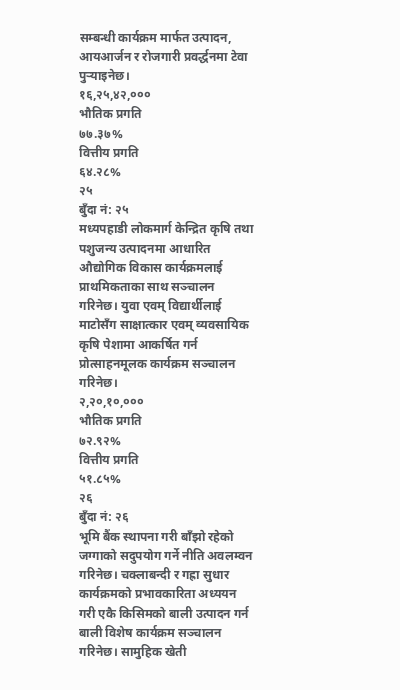सम्बन्धी कार्यक्रम मार्फत उत्पादन, आयआर्जन र रोजगारी प्रवर्द्धनमा टेवा पुर्‍याइनेछ।
१६,२५,४२,०००
भौतिक प्रगति
७७.३७%
वित्तीय प्रगति
६४.२८%
२५
बुँदा नं: २५
मध्यपहाडी लोकमार्ग केन्द्रित कृषि तथा पशुजन्य उत्पादनमा आधारित औद्योगिक विकास कार्यक्रमलाई प्राथमिकताका साथ सञ्चालन गरिनेछ। युवा एवम् विद्यार्थीलाई माटोसँग साक्षात्कार एवम् व्यवसायिक कृषि पेशामा आकर्षित गर्न प्रोत्साहनमूलक कार्यक्रम सञ्चालन गरिनेछ।
२,२०,१०,०००
भौतिक प्रगति
७२.९२%
वित्तीय प्रगति
५१.८५%
२६
बुँदा नं: २६
भूमि बैंक स्थापना गरी बाँझो रहेको जग्गाको सदुपयोग गर्ने नीति अवलम्वन गरिनेछ। चक्लाबन्दी र गह्रा सुधार कार्यक्रमको प्रभावकारिता अध्ययन गरी एकै किसिमको बाली उत्पादन गर्न बाली विशेष कार्यक्रम सञ्‍चालन गरिनेछ। सामुहिक खेती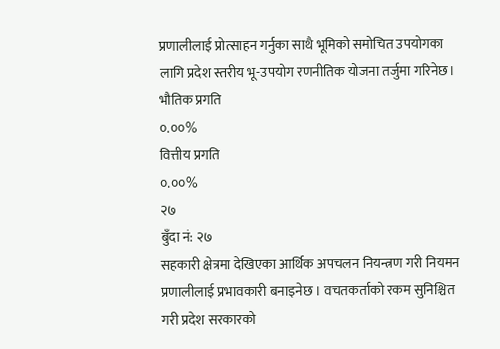प्रणालीलाई प्रोत्साहन गर्नुका साथै भूमिको समोचित उपयोगका लागि प्रदेश स्तरीय भू-उपयोग रणनीतिक योजना तर्जुमा गरिनेछ।
भौतिक प्रगति
०.००%
वित्तीय प्रगति
०.००%
२७
बुँदा नं: २७
सहकारी क्षेत्रमा देखिएका आर्थिक अपचलन नियन्त्रण गरी नियमन प्रणालीलाई प्रभावकारी बनाइनेछ । वचतकर्ताको रकम सुनिश्चित गरी प्रदेश सरकारको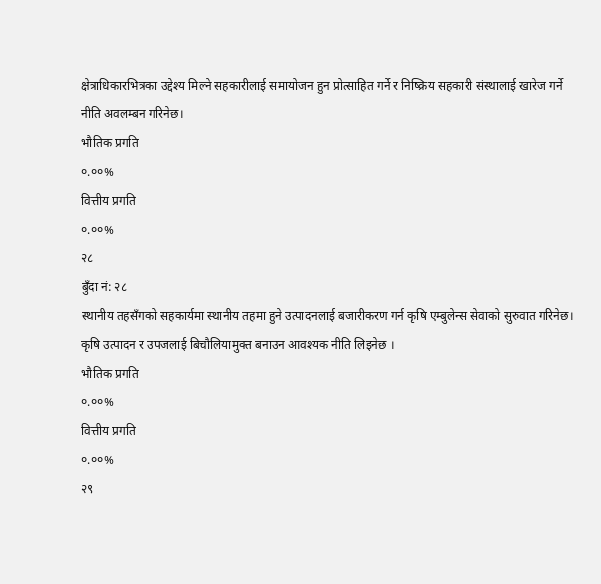क्षेत्राधिकारभित्रका उद्देश्य मिल्ने सहकारीलाई समायोजन हुन प्रोत्साहित गर्ने र निष्क्रिय सहकारी संस्थालाई खारेज गर्ने नीति अवलम्बन गरिनेछ।
भौतिक प्रगति
०.००%
वित्तीय प्रगति
०.००%
२८
बुँदा नं: २८
स्थानीय तहसँगको सहकार्यमा स्थानीय तहमा हुने उत्पादनलाई बजारीकरण गर्न कृषि एम्बुलेन्स सेवाको सुरुवात गरिनेछ। कृषि उत्पादन र उपजलाई बिचौलियामुक्त बनाउन आवश्यक नीति लिइनेछ ।
भौतिक प्रगति
०.००%
वित्तीय प्रगति
०.००%
२९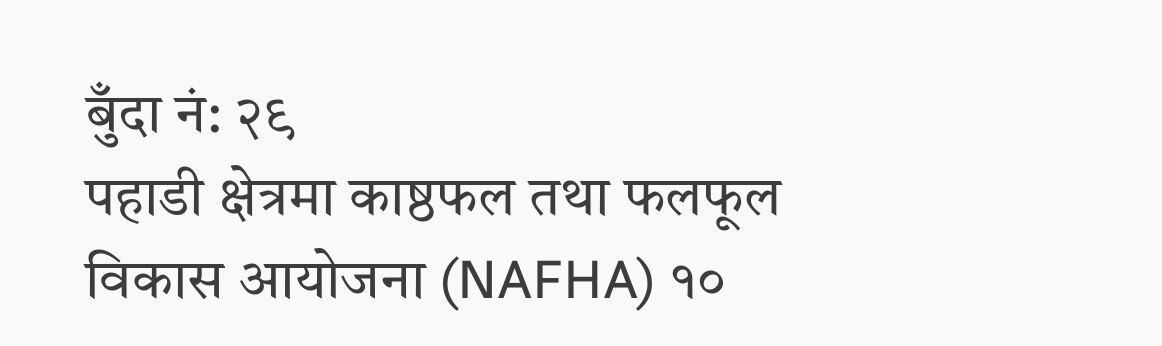बुँदा नं: २९
पहाडी क्षेत्रमा काष्ठफल तथा फलफूल विकास आयोजना (NAFHA) १०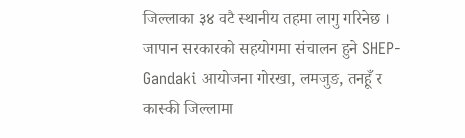जिल्लाका ३४ वटै स्थानीय तहमा लागु गरिनेछ । जापान सरकारको सहयोगमा संचालन हुने SHEP-Gandaki आयोजना गोरखा, लमजुङ, तनहूँ र कास्की जिल्लामा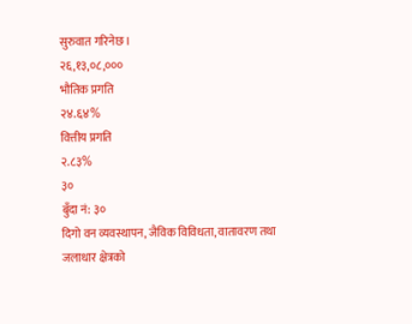सुरुवात गरिनेछ ।
२६,१३,०८,०००
भौतिक प्रगति
२४.६४%
वित्तीय प्रगति
२.८३%
३०
बुँदा नं: ३०
दिगो वन व्यवस्थापन, जैविक विविधता, वातावरण तथा जलाधार क्षेत्रको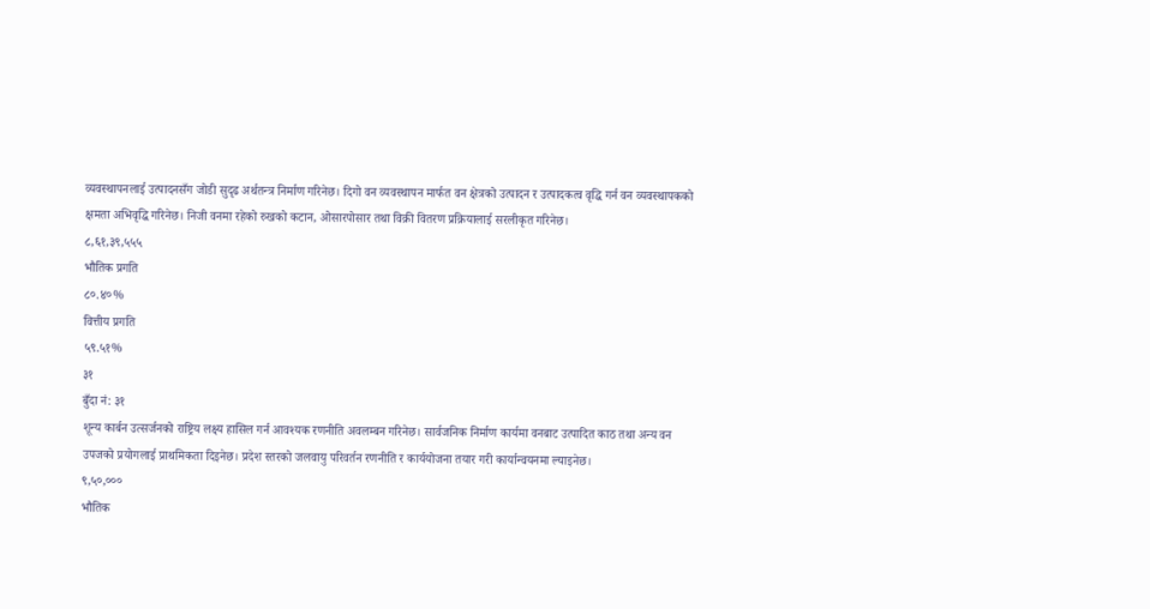व्यवस्थापनलाई उत्पादनसँग जोडी सुदृढ अर्थतन्त्र निर्माण गरिनेछ। दिगो वन व्यवस्थापन मार्फत वन क्षेत्रको उत्पादन र उत्पादकत्व वृद्धि गर्न वन व्यवस्थापकको क्षमता अभिवृद्धि गरिनेछ। निजी वनमा रहेको रुखको कटान, ओसारपोसार तथा विक्री वितरण प्रक्रियालाई सरलीकृत गरिनेछ।
८,६१,३९,५५५
भौतिक प्रगति
८०.४०%
वित्तीय प्रगति
५९.५१%
३१
बुँदा नं: ३१
शून्य कार्बन उत्सर्जनको राष्ट्रिय लक्ष्य हासिल गर्न आवश्यक रणनीति अवलम्बन गरिनेछ। सार्वजनिक निर्माण कार्यमा वनबाट उत्पादित काठ तथा अन्य वन उपजको प्रयोगलाई प्राथमिकता दिइनेछ। प्रदेश स्तरको जलवायु परिवर्तन रणनीति र कार्ययोजना तयार गरी कार्यान्वयनमा ल्याइनेछ।
९,५०,०००
भौतिक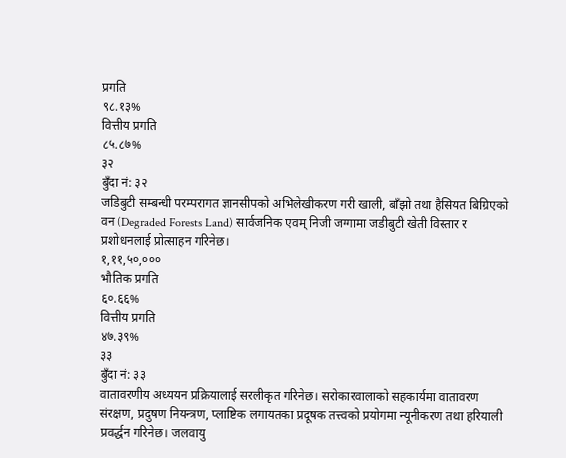प्रगति
९८.१३%
वित्तीय प्रगति
८५.८७%
३२
बुँदा नं: ३२
जडिबुटी सम्बन्धी परम्परागत ज्ञानसीपको अभिलेखीकरण गरी खाली, बाँझो तथा हैसियत बिग्रिएको वन (Degraded Forests Land) सार्वजनिक एवम् निजी जग्गामा जडीबुटी खेती विस्तार र प्रशोधनलाई प्रोत्साहन गरिनेछ।
१,११,५०,०००
भौतिक प्रगति
६०.६६%
वित्तीय प्रगति
४७.३९%
३३
बुँदा नं: ३३
वातावरणीय अध्ययन प्रक्रियालाई सरलीकृत गरिनेछ। सरोकारवालाको सहकार्यमा वातावरण संरक्षण, प्रदुषण नियन्त्रण, प्लाष्टिक लगायतका प्रदूषक तत्त्वको प्रयोगमा न्यूनीकरण तथा हरियाली प्रवर्द्धन गरिनेछ। जलवायु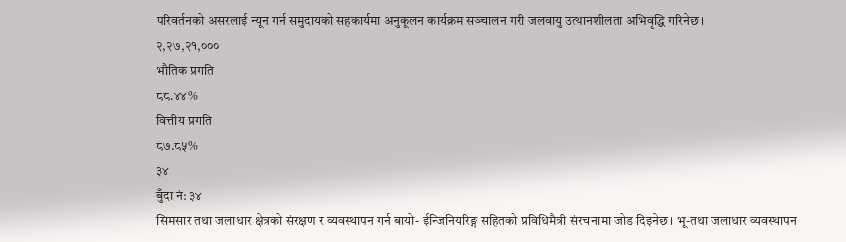परिवर्तनको असरलाई न्यून गर्न समुदायको सहकार्यमा अनुकूलन कार्यक्रम सञ्‍चालन गरी जलवायु उत्थानशीलता अभिवृद्धि गरिनेछ।
२,२७,२१,०००
भौतिक प्रगति
८८.४४%
वित्तीय प्रगति
८७.८५%
३४
बुँदा नं: ३४
सिमसार तथा जलाधार क्षेत्रको संरक्षण र व्यवस्थापन गर्न बायो- ईन्जिनियरिङ्ग सहितको प्रविधिमैत्री संरचनामा जोड दिइनेछ। भू-तथा जलाधार व्यवस्थापन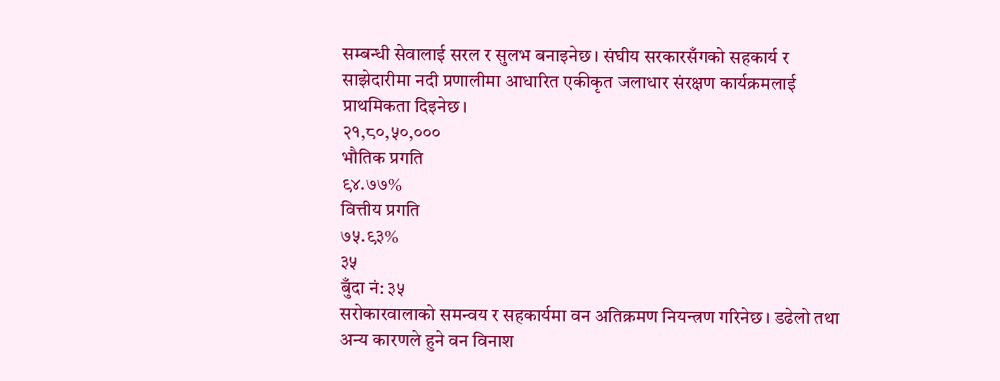सम्बन्धी सेवालाई सरल र सुलभ बनाइनेछ। संघीय सरकारसँगको सहकार्य र साझेदारीमा नदी प्रणालीमा आधारित एकीकृत जलाधार संरक्षण कार्यक्रमलाई प्राथमिकता दिइनेछ।
२१,८०,५०,०००
भौतिक प्रगति
९४.७७%
वित्तीय प्रगति
७५.९३%
३५
बुँदा नं: ३५
सरोकारवालाको समन्वय र सहकार्यमा वन अतिक्रमण नियन्त्रण गरिनेछ। डढेलो तथा अन्य कारणले हुने वन विनाश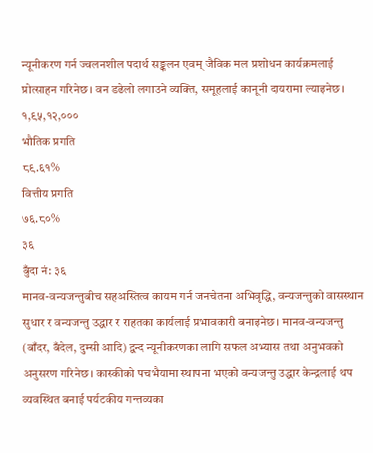न्यूनीकरण गर्न ज्वलनशील पदार्थ सङ्कलन एवम् जैविक मल प्रशोधन कार्यक्रमलाई प्रोत्साहन गरिनेछ। वन डढेलो लगाउने व्यक्ति, समूहलाई कानूनी दायरामा ल्याइनेछ।
१,९५,१२,०००
भौतिक प्रगति
८९.६१%
वित्तीय प्रगति
७६.८०%
३६
बुँदा नं: ३६
मानव-वन्यजन्तुबीच सहअस्तित्व कायम गर्न जनचेतना अभिवृद्धि, वन्यजन्तुको वासस्थान सुधार र वन्यजन्तु उद्धार र राहतका कार्यलाई प्रभावकारी बनाइनेछ। मानव-वन्यजन्तु (बाँदर, बँदेल, दुम्सी आदि) द्वन्द न्यूनीकरणका लागि सफल अभ्यास तथा अनुभवको अनुसरण गरिनेछ। कास्कीको पचभैयामा स्थापना भएको वन्यजन्तु उद्धार केन्द्रलाई थप व्यवस्थित बनाई पर्यटकीय गन्तव्यका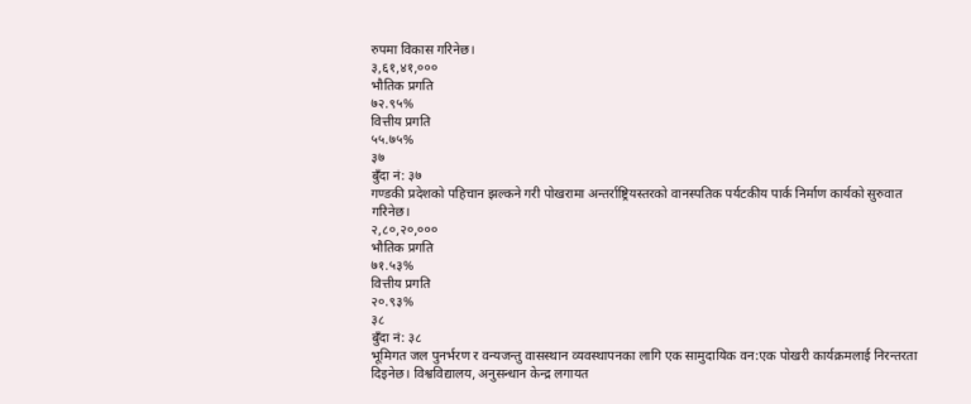रुपमा विकास गरिनेछ।
३,६१,४१,०००
भौतिक प्रगति
७२.९५%
वित्तीय प्रगति
५५.७५%
३७
बुँदा नं: ३७
गण्डकी प्रदेशको पहिचान झल्कने गरी पोखरामा अन्तर्राष्ट्रियस्तरको वानस्पतिक पर्यटकीय पार्क निर्माण कार्यको सुरुवात गरिनेछ।
२,८०,२०,०००
भौतिक प्रगति
७१.५३%
वित्तीय प्रगति
२०.९३%
३८
बुँदा नं: ३८
भूमिगत जल पुनर्भरण र वन्यजन्तु वासस्थान व्यवस्थापनका लागि एक सामुदायिक वन:एक पोखरी कार्यक्रमलाई निरन्तरता दिइनेछ। विश्वविद्यालय, अनुसन्धान केन्द्र लगायत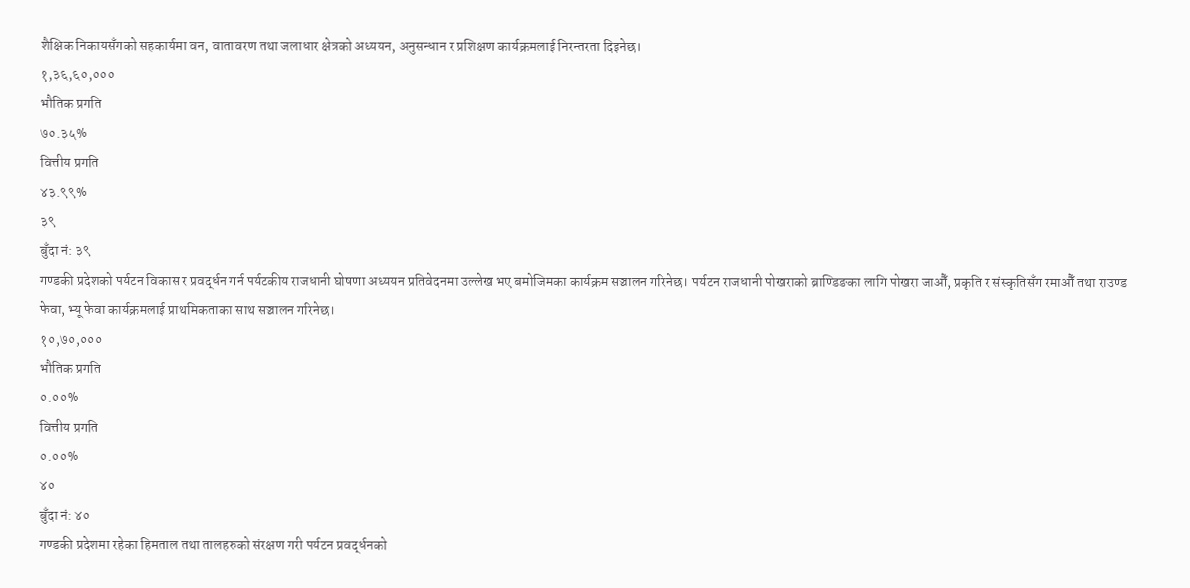शैक्षिक निकायसँगको सहकार्यमा वन, वातावरण तथा जलाधार क्षेत्रको अध्ययन, अनुसन्धान र प्रशिक्षण कार्यक्रमलाई निरन्तरता दिइनेछ।
१,३६,६०,०००
भौतिक प्रगति
७०.३५%
वित्तीय प्रगति
४३.९९%
३९
बुँदा नं: ३९
गण्डकी प्रदेशको पर्यटन विकास र प्रवर्द्धन गर्न पर्यटकीय राजधानी घोषणा अध्ययन प्रतिवेदनमा उल्लेख भए बमोजिमका कार्यक्रम सञ्चालन गरिनेछ। पर्यटन राजधानी पोखराको ब्राण्डिङका लागि पोखरा जाऔँ, प्रकृति र संस्कृतिसँग रमाऔँ तथा राउण्ड फेवा, भ्यू फेवा कार्यक्रमलाई प्राथमिकताका साथ सञ्चालन गरिनेछ।
१०,७०,०००
भौतिक प्रगति
०.००%
वित्तीय प्रगति
०.००%
४०
बुँदा नं: ४०
गण्डकी प्रदेशमा रहेका हिमताल तथा तालहरुको संरक्षण गरी पर्यटन प्रवर्द्धनको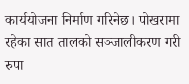कार्ययोजना निर्माण गरिनेछ। पोखरामा रहेका सात तालको सञ्जालीकरण गरी रुपा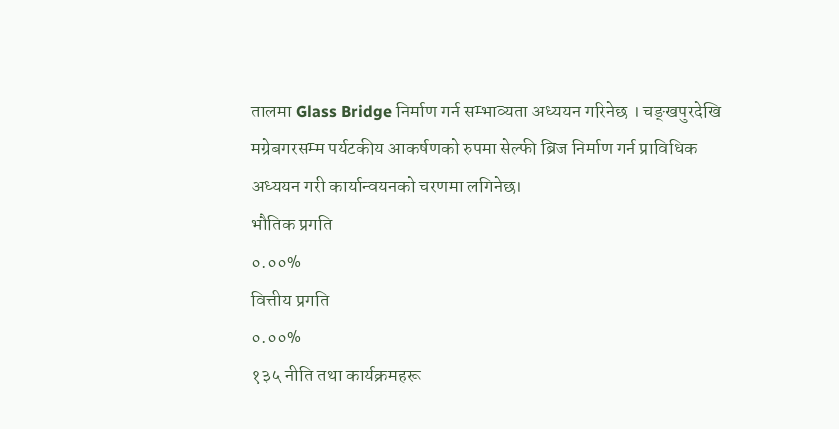तालमा Glass Bridge निर्माण गर्न सम्भाव्यता अध्ययन गरिनेछ । चङ्‌खपुरदेखि मग्रेबगरसम्म पर्यटकीय आकर्षणको रुपमा सेल्फी ब्रिज निर्माण गर्न प्राविधिक अध्ययन गरी कार्यान्वयनको चरणमा लगिनेछ।
भौतिक प्रगति
०.००%
वित्तीय प्रगति
०.००%
१३५ नीति तथा कार्यक्रमहरू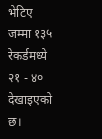भेटिए
जम्मा १३५ रेकर्डमध्ये २१ - ४० देखाइएको छ।